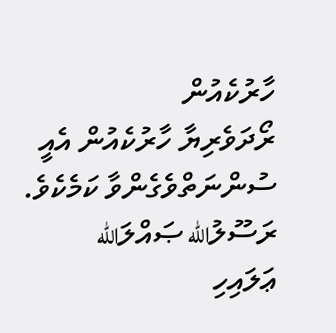ހާރުކެއުން
ރޯދަވެރިޔާ ހާރުކެއުން އެއީ ސުންނަތްވެގެންވާ ކަމެކެވެ. ރަސޫލުالله ޞައްލަالله ޢަލައިހި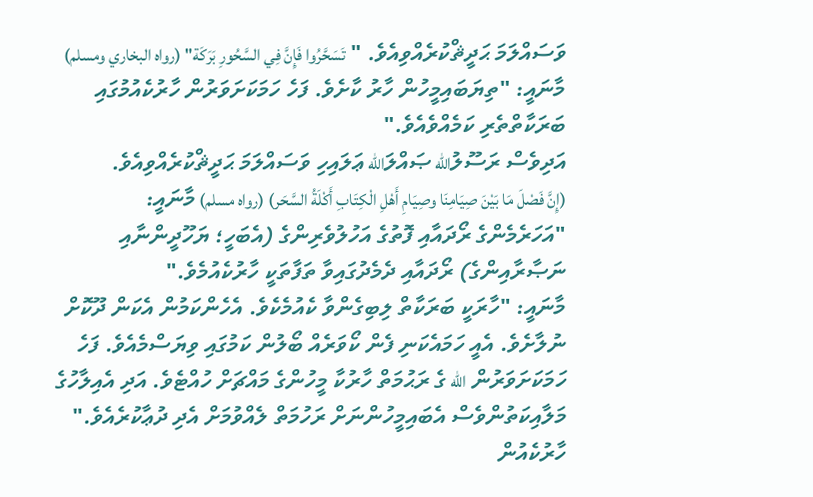ވަސައްލަމަ ޙަދީޘްކުރެއްވިއެވެ. " تَسَحَّرُوا فَإِنَّ فِي السَّحُورِ بَرَكَة" (رواه البخاري ومسلم) މާނައީ: "ތިޔަބައިމީހުން ހާރު ކާށެވެ. ފަހެ ހަމަކަށަވަރުން ހާރުކެއުމުގައި ބަރަކާތްތެރި ކަމެއްވެއެވެ."
އަދިވެސް ރަސޫލުالله ޞައްލަالله ޢަލައިހި ވަސައްލަމަ ޙަދީޘްކުރެއްވިއެވެ.
(إِنَّ فَصْلَ مَا بَيْنَ صِيَامِنَا وصِيَامِ أَهْلِ الْكِتَابِ أَكْلَةُ السَّحَر) (رواه مسلم) މާނައީ: "އަހަރެމެންގެ ރޯދައާއި ފޮތުގެ އަހުލުވެރިންގެ (އެބަހީ؛ ޔަހޫދީންނާއި ނަޞާރާއިންގެ) ރޯދައާއި ދެމެދުގައިވާ ތަފާތަކީ ހާރުކެއުމެވެ."
މާނައީ: "ހާރަކީ ބަރަކާތް ލިބިގެންވާ ކެއުމެކެވެ. އެހެންކަމުން އެކަން ދޫކޮށް ނުލާށެވެ. އެއީ ހަމައެކަނި ފެން ކޯވަރެއް ބޯލުން ކަމުގައި ވިޔަސްމެއެވެ. ފަހެ ހަމަކަށަވަރުން الله ގެ ރަޙުމަތް ހާރުކާ މީހުންގެ މައްޗަށް ހުއްޓެވެ. އަދި އެއިލާހުގެ މަލާއިކަތުންވެސް އެބައިމީހުންނަށް ރަހުމަތް ލެއްވުމަށް އެދި ދުޢާކުރެއެވެ."
ހާރުކެއުން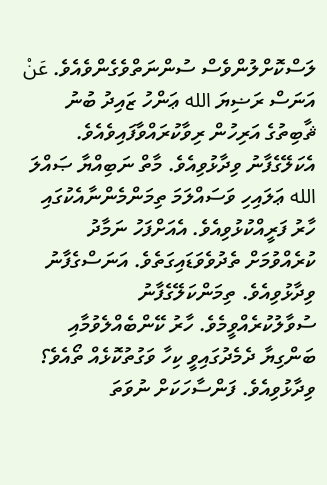ލަސްކޮށްލުންވެސް ސުންނަތްވެގެންވެއެވެ. عَنْ
އަނަސް ރަޟިޔަ الله ޢަންހު ޒައިދު ބުނު ޘާބިތުގެ އަރިހުން ރިވާކުރައްވާފައިވެއެވެ. އެކަލޭގެފާނު ވިދާޅުވިއެވެ. މާތް ނަބިއްޔާ ޞައްލަ الله ޢަލައިހި ވަސައްލަމަ ތިމަންމެންނާއެކުގައި ހާރު ފަރީއްކުޅުވިއެވެ. އެއަށްފަހު ނަމާދު ކުރެއްވުމަށް ތެދުވެވަޑައިގަތެވެ. އަނަސްގެފާނު ވިދާޅުވިއެވެ. ތިމަންކަލޭގެފާނު ސުވާލުކުރެއްވީމެވެ. ހާރު ކޭންބެއްލެވުމާއި ބަންގިޔާ ދެމެދުގައިވީ ކިހާ ވަގުތުކޮޅެއް ތޯއެވެ؟ ވިދާޅުވިއެވެ. ފަންސާހަކަށް ނުވަތަ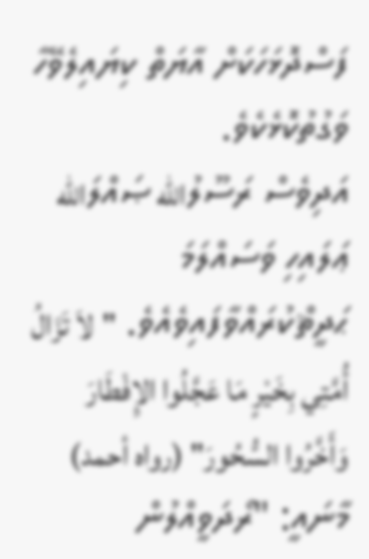ފަސްދޮޅަހަކަށް އާޔަތް ކިޔައިލެވޭހާ ވަގުތުކޮޅެކެވެ.
އަދިވެސް ރަސޫލުالله ޞައްލަالله ޢަލައިހި ވަސައްލަމަ ޙަދީޘްކުރައްވާފައިވެއެވެ. "لاَ تَزَالُ أُمَّتِي بِخَيْرٍ مَا عَجَّلُوا الإِفْطَارَ وَأَخَّرُوا السُّحُورَ" (رواه أحمد) މާނައީ: "ރޯދަވީއްލުން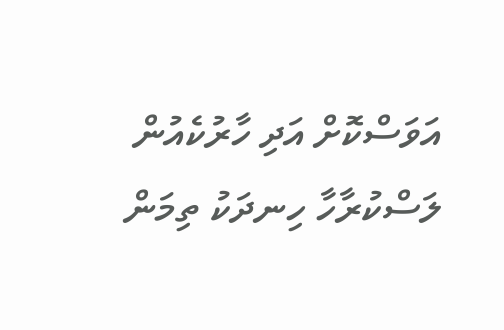އަވަސްކޮށް އަދި ހާރުކެއުން ލަސްކުރާހާ ހިނދަކު ތިމަން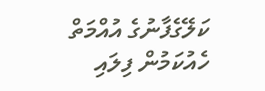ކަލޭގެފާނުގެ އުއްމަތް ހެއުކަމުން ފިލައި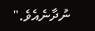ނުދާނެއެވެ."